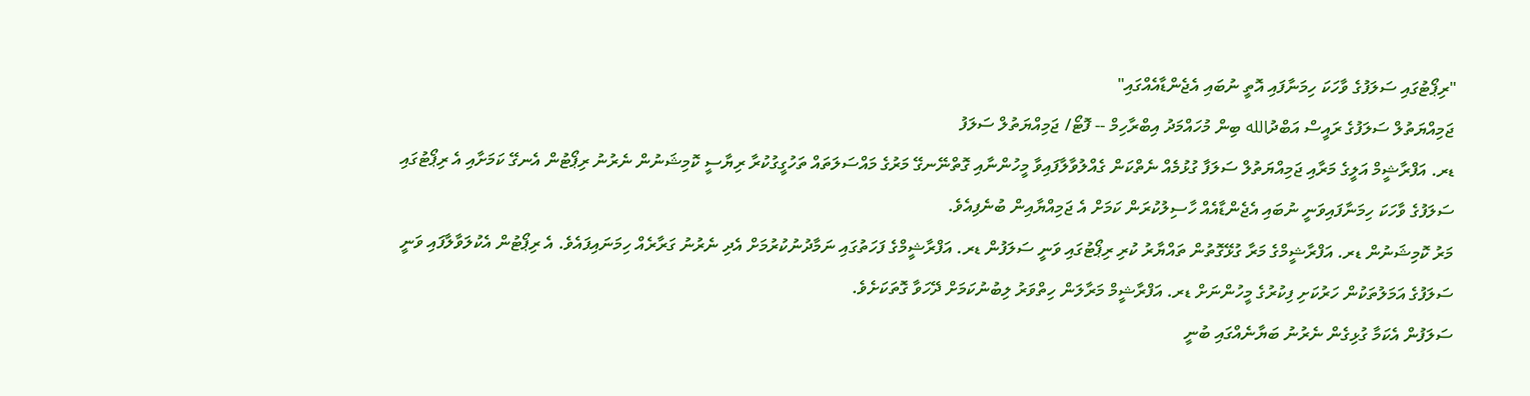"ރިޕޯޓުގައި ސަލަފުގެ ވާހަކަ ހިމަނާފައި އޮތީ ނުބައި އެޖެންޑާއެއްގައި"
ޖަމިއްޔަތުލް ސަލަފުގެ ރައީސް އަބްދުالله ބިން މުހައްމަދު އިބްރާހިމް -- ފޮޓޯ/ ޖަމިއްޔަތުލް ސަލަފު
ޑރ. އަފްރާޝީމް އަލީގެ މަރާއި ޖަމިއްޔަތުލް ސަލަފާ ގުޅުމެއް ނެތްކަން ގެއްލުވާލާފައިވާ މީހުންނާއި ގޮތްނޭނގޭ މަރުގެ މައްސަލަތައް ތަހުގީގުކުރާ ރިޔާސީ ކޮމިޝަނުން ނެރުނު ރިޕޯޓުން އެނގޭ ކަމަށާއި އެ ރިޕޯޓުގައި ސަލަފުގެ ވާހަކަ ހިމަނާފައިވަނީ ނުބައި އެޖެންޑާއެއް ހާސިލުކުރަން ކަމަށް އެ ޖަމިއްޔާއިން ބުނެފިއެވެ.
މަރު ކޮމިޝަނުން ޑރ. އަފްރާޝީމްގެ މަރާ ގުޅޭގޮތުން ތައްޔާރު ކުރި ރިޕޯޓުގައި ވަނީ ސަލަފުން ޑރ. އަފްރާޝީމްގެ ފަހަތުގައި ނަމާދުނުކުރުމަށް އެދި ނެރުނު ގަރާރެއް ހިމަނައިފައެވެ. އެ ރިޕޯޓުން އެކުލަވާލާފައި ވަނީ ސަލަފުގެ އަމަލުތަކުން ހަރުކަށި ފިކުރުގެ މީހުންނަށް ޑރ. އަފްރާޝީމް މަރާލަން ހިތްވަރު ލިބުނުކަމަށް ދޭހަވާ ގޮތަކަށެވެ.
ސަލަފުން އެކަމާ ގުޅިގެން ނެރުނު ބަޔާނެއްގައި ބުނީ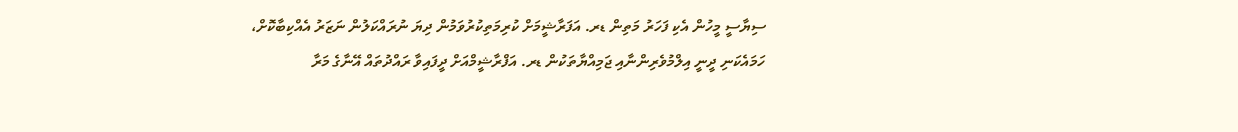ސިޔާސީ މީހުން އެކި ފަހަރު މަތިން ޑރ. އަފަރާޝީމަށް ކުރިމަތިކުރުވަމުން ދިޔަ ނުރައްކަލުން ނަޒަރު އެއްކިބާކޮށް، ހަމައެކަނި ދީނީ އިލްމުވެރިންނާއި ޖަމިއްޔާތަކުން ޑރ. އަފްރާޝީމްއަށް ދީފައިވާ ރައްދުތައް އޭނާގެ މަރާ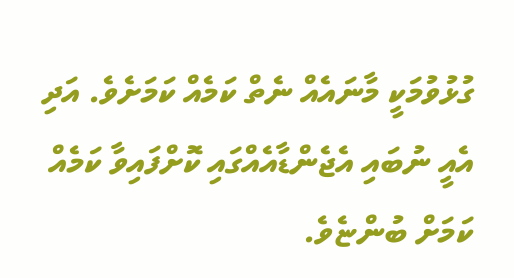ގުޅުވުމަކީ މާނައެއް ނެތް ކަމެއް ކަމަށެވެ. އަދި އެއީ ނުބައި އެޖެންޑާއެއްގައި ކޮށްފައިވާ ކަމެއް ކަމަށް ބުންޏެވެ.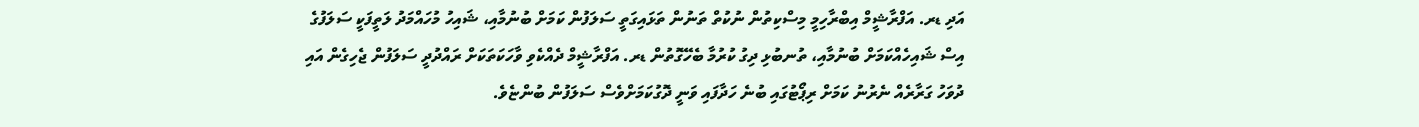އަދި ޑރ. އަފްރާޝީމް އިބްރާހިމީ މިސްކިތުން ނުކުތް ތަނުން ތަޅައިގަތީ ސަލަފުން ކަމަށް ބުނުމާއި، ޝައިހު މުހައްމަދު ލަތީފަކީ ސަލަފުގެ އިސް ޝައިހެއްކަމަށް ބުނުމާއި، ތުނބުޅި ދިގު ކުރުމާ ބެހޭގޮތުން ޑރ. އަފްރާޝީމް ދެއްކެވި ވާހަކަތަކަށް ރައްދުދީ ސަލަފުން ޖެހިގެން އައި ދުވަހު ގަރާރެއް ނެރުނު ކަމަށް ރިޕޯޓުގައި ބުނެ ހަދާފައި ވަނީ ދޮގުކަމަށްވެސް ސަލަފުން ބުންޏެވެ.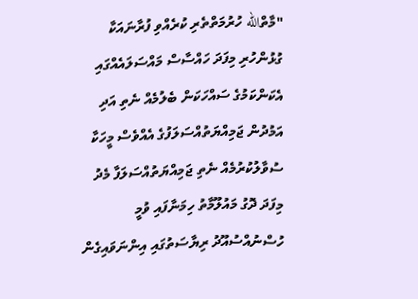"މާތްالله ހުރުމަތްތެރި ކުރެއްވި ފުރާނައަކާ ގުޅުންހުރި މިފަދަ ހައްސާސް މައްސަލައެއްގައި އެކަންކަމުގެ ސައްހަކަން ބެލުމެއް ނެތި އަދި އަމުދުން ޖަމިއްޔަތުއްސަލަފުގެ އެއްވެސް މީހަކާ ސުވާލުކުރުމެއް ނެތި ޖަމިއްޔަތުއްސަލަފާ މެދު މިފަދަ ދޮގު މައުލޫމާތު ހިމަނާފައި ވުމީ ހުސްނުއްސުއޫދު ރިޔާސަތުގައި އިންނަވައިގެން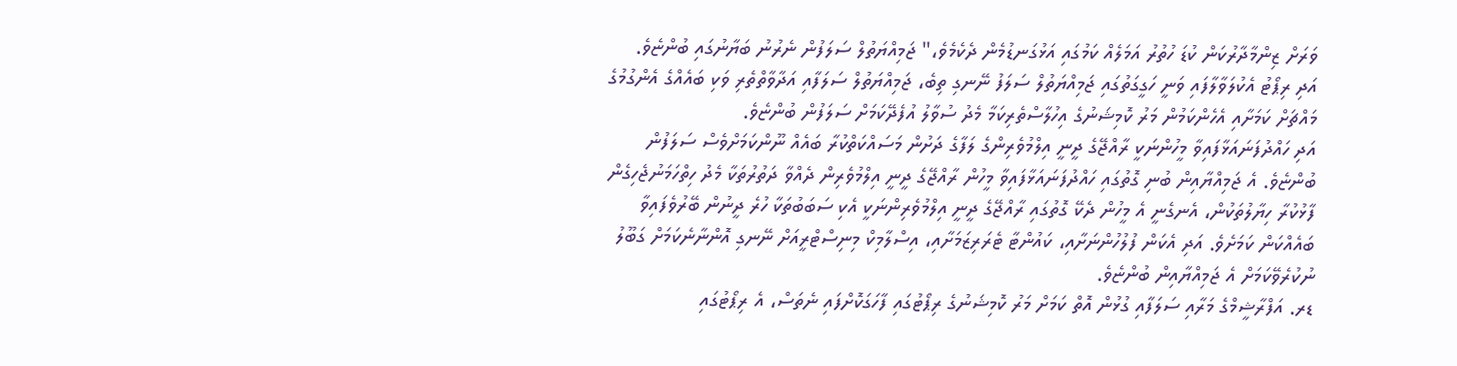ވަރަށް ޒިންމާދާރުކަން ކުޑަ ހުތުރު އަމަލެއް ކަމުގައި އަޅުގަނޑުމެން ދެކެމެވެ،" ޖަމިއްޔަތުލް ސަލަފުން ނެރުނު ބަޔާނުގައި ބުންޏެވެ.
އަދި ރިޕޯޓު އެކުލަވާލާފައި ވަނީ ހަގީގަތުގައި ޖަމިއްޔަތުލް ސަލަފު ނޭނގި ތިބެ، ޖަމިއްޔަތުލް ސަލަފާއި އަދާވާތްތެރި ވަކި ބައެއްގެ އެންގުމުގެ މައްޗަށް ކަމަށާއި އެހެންކަމުން މަރު ކޮމިޝަނުގެ އިހުލާސްތެރިކަމާ މެދު ސުވާލު އުފެދޭކަމަށް ސަލަފުން ބުންޏެވެ.
އަދި ހައްދުފަނައަޅާފައިވާ މީހުންނަކީ ރާއްޖޭގެ ދީނީ އިލްމުވެރިންގެ ލަފާގެ ދަށުން މަސައްކަތްކުރާ ބައެއް ނޫންކަމަށްވެސް ސަލަފުން ބުންޏެވެ. އެ ޖަމިއްޔާއިން ބުނި ގޮތުގައި ހައްދުފަނައަޅާފައިވާ މީހުން ރާއްޖޭގެ ދީނީ އިލްމުވެރިން ދެއްވާ ދަތުރުތަކާ މެދު ހިތްހަމަނުޖެހިގެން ފާޅުކުރާ ހިޔާލުތަކުން، އެނގެނީ އެ މީހުން ދެކޭ ގޮތުގައި ރާއްޖޭގެ ދީނީ އިލްމުވެރިންނަކީ އެކި ސަބަބުތަކާ ހުރެ ދީނުން ބޭރުވެފައިވާ ބައެއްކަން ކަމަށެވެ. އަދި އެކަން ފުލުހުންނަށާއި، ކައުންޓާ ޓެރަރިޒަމަށާއި، އިސްލާމިކް މިނިސްޓްރީއަށް ނޭނގި އޮންނާނެކަމަށް ގަބޫލު ނުކުރެވޭކަމަށް އެ ޖަމިއްޔާއިން ބުންޏެވެ.
ޑރ. އަފްރާޝީމްގެ މަރާއި ސަލަފާއި ގުޅުން އޮތް ކަމަށް މަރު ކޮމިޝަނުގެ ރިޕޯޓުގައި ފާހަގަކޮށްފައި ނެތަސް، އެ ރިޕޯޓުގައި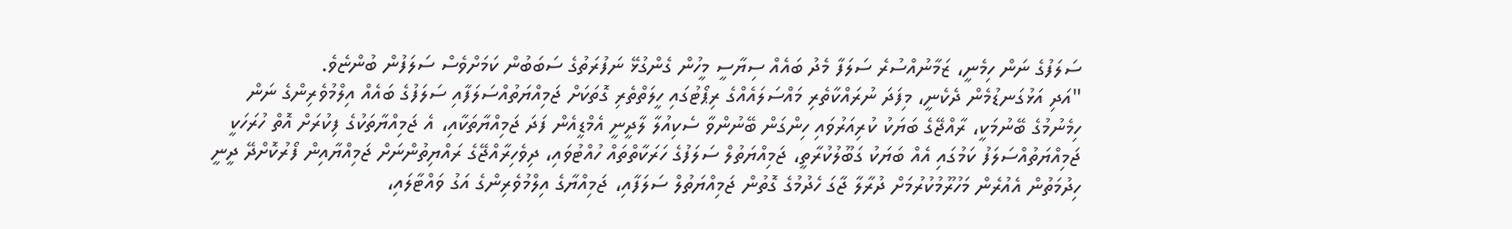ސަލަފުގެ ނަން ހިމެނީ، ޒަމާނުއްސުރެ ސަލަފާ މެދު ބައެއް ސިޔާސީ މީހުން ގެންގުޅޭ ނަފުރަތުގެ ސަބަބުން ކަމަށްވެސް ސަލަފުން ބުންޏެވެ.
"އަދި އަޅުގަނޑުމެން ދެކެނީ، މިފަދަ ނުރައްކާތެރި މައްސަލައެއްގެ ރިޕޯޓުގައި ހީލަތްތެރި ގޮތަކަށް ޖަމިއްޔަތުއްސަލަފާއި ސަލަފުގެ ބައެއް އިލްމުވެރިންގެ ނަން ހިމެނުމުގެ ބޭނުމަކީ، ރާއްޖޭގެ ބަޔަކު ކުރިއަރުވައި ހިންގަން ބޭނުންވާ ސެކިއުލާ ލާދީނީ އެމްޑީއެން ފަދަ ޖަމިއްޔާތަކާއި، އެ ޖަމިއްޔާތަކުގެ ފިކުރަށް އޮތް ހުރަހަކީ ޖަމިއްޔަތުއްސަލަފު ކަމުގައި އެއް ބަޔަކު ގަބޫލުކުރާތީ، ޖަމިއްޔަތުލް ސަލަފުގެ ހަރަކާތްތައް ހުއްޓުވައި، ދިވެހިރާއްޖޭގެ ރައްޔިތުންނަށް ޖަމިއްޔާއިން ފޯރުކޮށްދޭ ދީނީ ހިދުމަތުން އެއުރެން މަހުރޫމުކުރުމަށް ދުރާލާ ޖާގަ ހެދުމުގެ ގޮތުން ޖަމިއްޔަތުލް ސަލަފާއި، ޖަމިއްޔާގެ އިލްމުވެރިންގެ އަގު ވައްޓާލައި،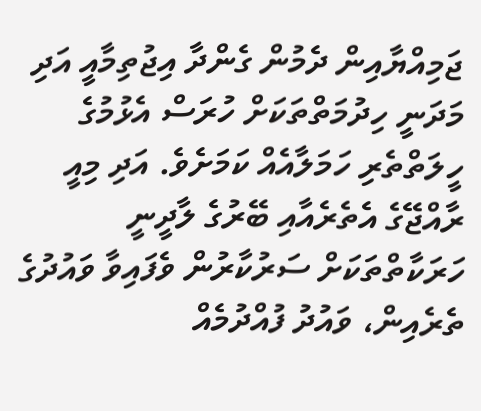ޖަމިއްޔާއިން ދެމުން ގެންދާ އިޖުތިމާއީ އަދި މަދަނީ ހިދުމަތްތަކަށް ހުރަސް އެޅުމުގެ ހީލަތްތެރި ހަމަލާއެއް ކަމަށެވެ. އަދި މިއީ ރާއްޖޭގެ އެތެރެއާއި ބޭރުގެ ލާދީނީ ހަރަކާތްތަކަށް ސަރުކާރުން ވެފައިވާ ވައުދުގެ ތެރެއިން، ވައުދު ފުއްދުމެއް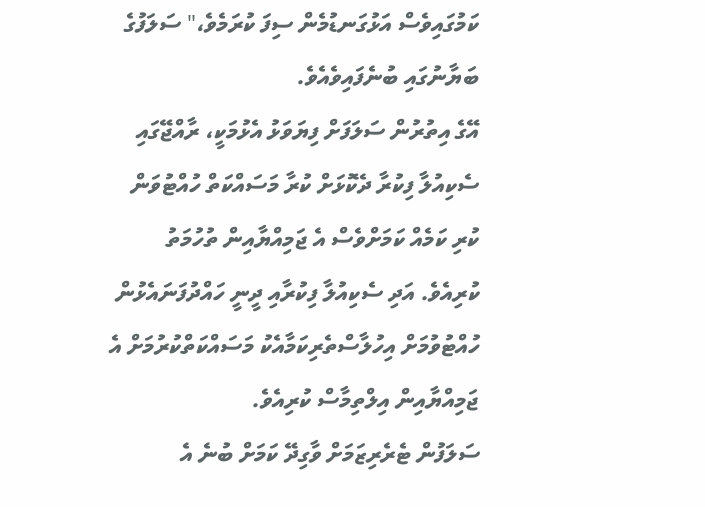ކަމުގައިވެސް އަޅުގަނޑުމެން ސިފަ ކުރަމެވެ،" ސަލަފުގެ ބަޔާނުގައި ބުނެފައިވެއެވެ.
އޭގެ އިތުރުން ސަލަފަށް ފިޔަވަޅު އެޅުމަކީ، ރާއްޖޭގައި ސެކިއުލާ ފިކުރާ ދެކޮޅަށް ކުރާ މަސައްކަތް ހުއްޓުވަން ކުރި ކަމެއް ކަމަށްވެސް އެ ޖަމިއްޔާއިން ތުހުމަތު ކުރިއެވެ. އަދި ސެކިއުލާ ފިކުރާއި ދީނީ ހައްދުފަނައެޅުން ހުއްޓުވުމަށް އިހުލާސްތެރިކަމާއެކު މަސައްކަތްކުރުމަށް އެ ޖަމިއްޔާއިން އިލްތިމާސް ކުރިއެވެ.
ސަލަފުން ޓެރެރިޒަމަށް ވާގިދޭ ކަމަށް ބުނެ އެ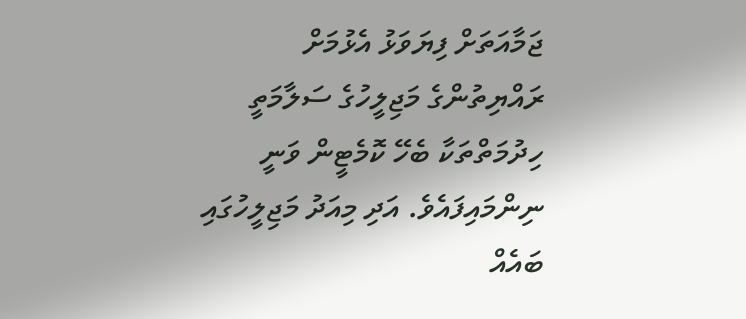ޖަމާއަތަށް ފިޔަވަޅު އެޅުމަށް ރައްޔިތުންގެ މަޖިލީހުގެ ސަލާމަތީ ހިދުމަތްތަކާ ބެހޭ ކޮމެޓީން ވަނީ ނިންމައިފައެވެ. އަދި މިއަދު މަޖިލީހުގައި ބައެއް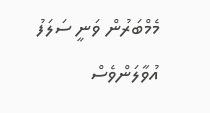މެމްބަރުން ވަނީ ސަލަފު އުވާލަންވެސް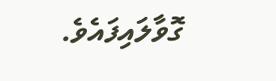ގޮވާލައިފައެވެ.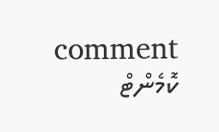comment ކޮމެންޓް